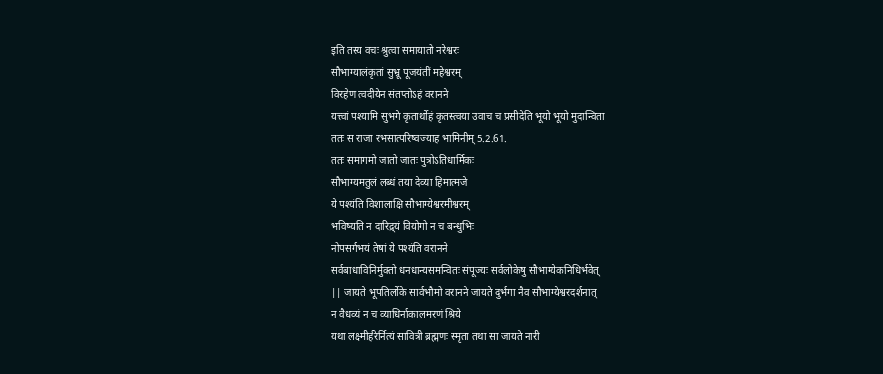इति तस्य वचः श्रुत्वा समायातो नरेश्वरः
सौभाग्यालंकृतां सुभ्रू पूजयंतीं महेश्वरम्
विरहेण त्वदीयेन संतप्तोऽहं वरानने
यत्त्वां पश्यामि सुभगे कृतार्थोहं कृतस्त्वया उवाच च प्रसीदेति भूयो भूयो मुदान्विता
ततः स राजा रभसात्परिष्वज्याह भामिनीम् 5.2.61.
ततः समागमो जातो जातः पुत्रोऽतिधार्मिकः
सौभाग्यमतुलं लब्धं तया देव्या हिमात्मजे
ये पश्यंति विशालाक्षि सौभाग्येश्वरमीश्वरम्
भविष्यति न दारिद्र्यं वियोगो न च बन्धुभिः
नोपसर्गभयं तेषां ये पश्यंति वरानने
सर्वबाधाविनिर्मुक्तो धनधान्यसमन्वितः संपूज्यः सर्वलोकेषु सौभाग्येकनिधिर्भवेत्
|| जायते भूपतिर्लोके सार्वभौमो वरानने जायते दुर्भगा नैव सौभाग्येश्वरदर्शनात्
न वैधव्यं न च व्याधिर्नाकालमरणं श्रिये
यथा लक्ष्मीर्हरेर्नित्यं सावित्री ब्रह्मणः स्मृता तथा सा जायते नारी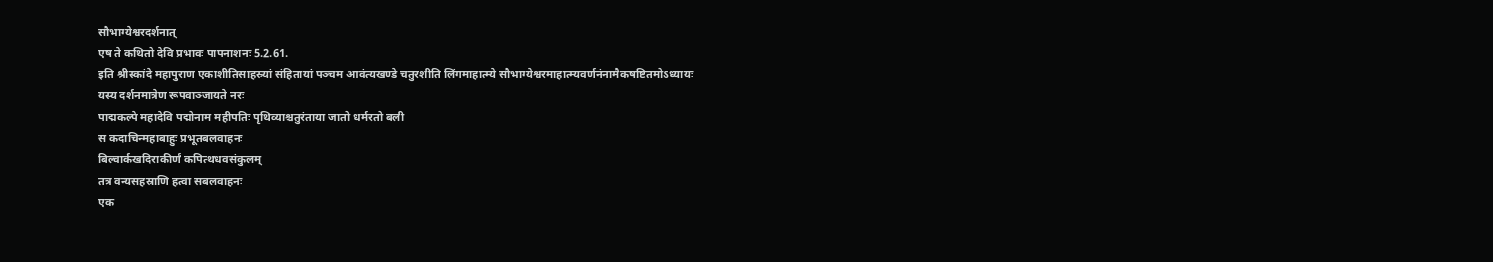सौभाग्येश्वरदर्शनात्
एष ते कथितो देवि प्रभावः पापनाशनः 5.2.61.
इति श्रीस्कांदे महापुराण एकाशीतिसाहस्र्यां संहितायां पञ्चम आवंत्यखण्डे चतुरशीति लिंगमाहात्म्ये सौभाग्येश्वरमाहात्म्यवर्णनंनामैकषष्टितमोऽध्यायः
यस्य दर्शनमात्रेण रूपवाञ्जायते नरः
पाद्मकल्पे महादेवि पद्मोनाम महीपतिः पृथिव्याश्चतुरंताया जातो धर्मरतो बली
स कदाचिन्महाबाहुः प्रभूतबलवाहनः
बिल्वार्कखदिराकीर्णं कपित्थधवसंकुलम्
तत्र वन्यसहस्राणि हत्वा सबलवाहनः
एक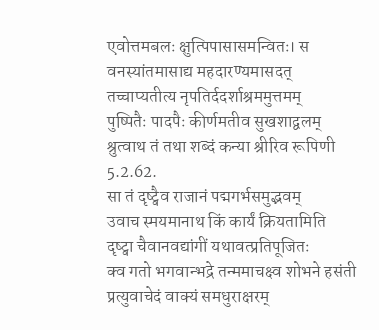एवोत्तमबलः क्षुत्पिपासासमन्वितः। स वनस्यांतमासाद्य महदारण्यमासदत्
तच्चाप्यतीत्य नृपतिर्ददर्शाश्रममुत्तमम्
पुष्पितैः पादपैः कीर्णमतीव सुखशाद्वलम्
श्रुत्वाथ तं तथा शब्दं कन्या श्रीरिव रूपिणी 5.2.62.
सा तं दृष्ट्वैव राजानं पद्मगर्भसमुद्भवम्
उवाच स्मयमानाथ किं कार्यं क्रियतामिति
दृष्ट्वा चैवानवद्यांगीं यथावत्प्रतिपूजितः
क्व गतो भगवान्भद्रे तन्ममाचक्ष्व शोभने हसंती प्रत्युवाचेदं वाक्यं समधुराक्षरम्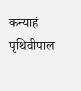कन्याहं पृथिवीपाल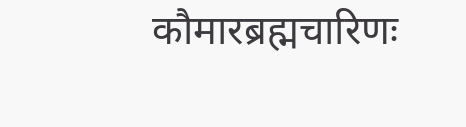कौमारब्रह्मचारिणः